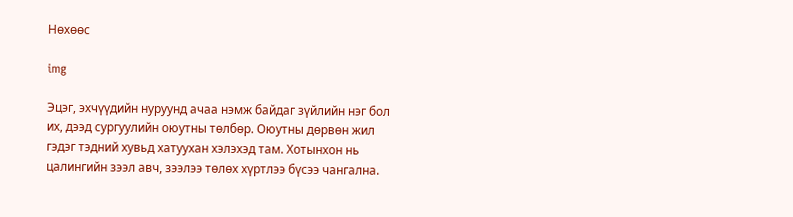Нөхөөс

img

Эцэг, эхчүүдийн нуруунд ачаа нэмж байдаг зүйлийн нэг бол их, дээд сургуулийн оюутны төлбөр. Оюутны дөрвөн жил гэдэг тэдний хувьд хатуухан хэлэхэд там. Хотынхон нь цалингийн зээл авч, зээлээ төлөх хүртлээ бүсээ чангална.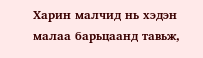Харин малчид нь хэдэн малаа барьцаанд тавьж,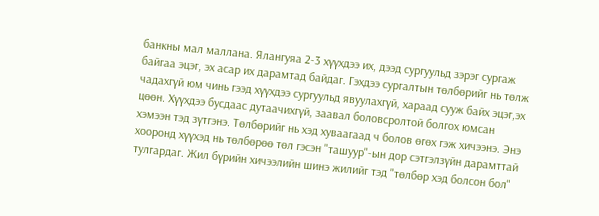банкны мал маллана. Ялангуяа 2-3 хүүхдээ их, дээд сургуульд зэрэг сургаж байгаа эцэг, эх асар их дарамтад байдаг. Гэхдээ сургалтын төлбөрийг нь төлж чадахгүй юм чинь гээд хүүхдээ сургуульд явуулахгүй, хараад сууж байх эцэг,эх цөөн. Хүүхдээ бусдаас дутаачихгүй, заавал боловсролтой болгох юмсан хэмээн тэд зүтгэнэ. Төлбөрийг нь хэд хуваагаад ч болов өгөх гэж хичээнэ. Энэ хооронд хүүхэд нь төлбөрөө төл гэсэн "ташуур"-ын дор сэтгэлзүйн дарамттай тулгардаг. Жил бүрийн хичээлийн шинэ жилийг тэд "төлбөр хэд болсон бол"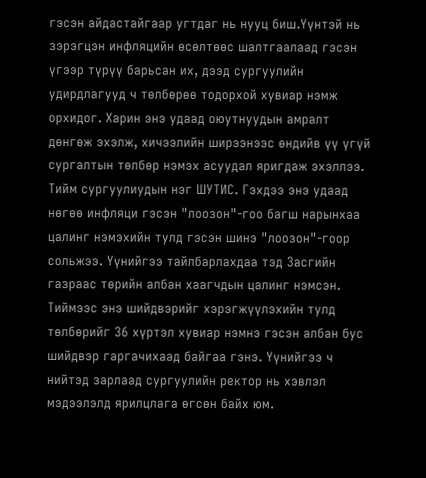гэсэн айдастайгаар угтдаг нь нууц биш.Үүнтэй нь зэрэгцэн инфляцийн өсөлтөөс шалтгаалаад гэсэн үгээр түрүү барьсан их, дээд сургуулийн удирдлагууд ч төлбөрөө тодорхой хувиар нэмж орхидог. Харин энэ удаад оюутнуудын амралт дөнгөж эхэлж, хичээлийн ширээнээс өндийв үү үгүй сургалтын төлбөр нэмэх асуудал яригдаж эхэллээ. Тийм сургуулиудын нэг ШУТИС. Гэхдээ энэ удаад нөгөө инфляци гэсэн "лоозон"-гоо багш нарынхаа цалинг нэмэхийн тулд гэсэн шинэ "лоозон"-гоор сольжээ. Үүнийгээ тайлбарлахдаа тэд Засгийн газраас төрийн албан хаагчдын цалинг нэмсэн. Тиймээс энэ шийдвэрийг хэрэгжүүлэхийн тулд төлбөрийг 36 хүртэл хувиар нэмнэ гэсэн албан бус шийдвэр гаргачихаад байгаа гэнэ. Үүнийгээ ч нийтэд зарлаад сургуулийн ректор нь хэвлэл мэдээлэлд ярилцлага өгсөн байх юм.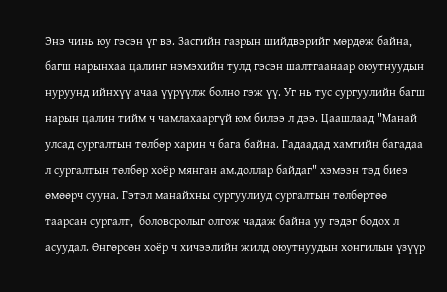Энэ чинь юу гэсэн үг вэ. Засгийн газрын шийдвэрийг мөрдөж байна, багш нарынхаа цалинг нэмэхийн тулд гэсэн шалтгаанаар оюутнуудын нуруунд ийнхүү ачаа үүрүүлж болно гэж үү. Уг нь тус сургуулийн багш нарын цалин тийм ч чамлахааргүй юм билээ л дээ. Цаашлаад "Манай улсад сургалтын төлбөр харин ч бага байна. Гадаадад хамгийн багадаа л сургалтын төлбөр хоёр мянган ам.доллар байдаг" хэмээн тэд биеэ өмөөрч сууна. Гэтэл манайхны сургуулиуд сургалтын төлбөртөө таарсан сургалт,  боловсролыг олгож чадаж байна уу гэдэг бодох л асуудал. Өнгөрсөн хоёр ч хичээлийн жилд оюутнуудын хонгилын үзүүр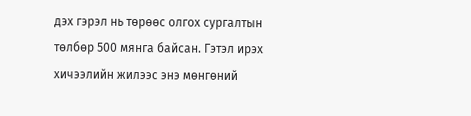дэх гэрэл нь төрөөс олгох сургалтын төлбөр 500 мянга байсан. Гэтэл ирэх хичээлийн жилээс энэ мөнгөний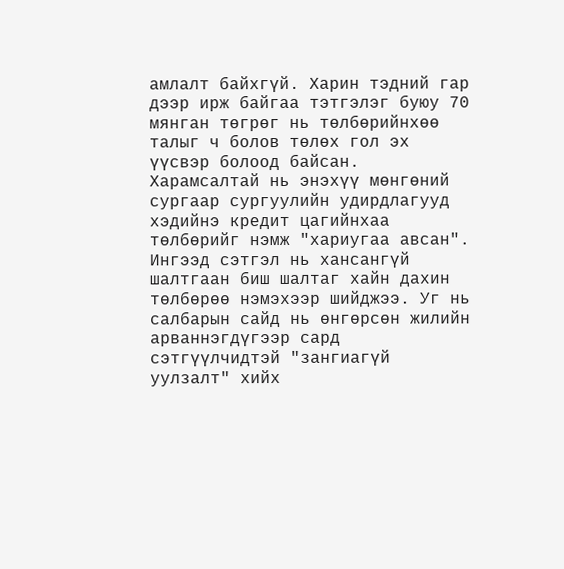амлалт байхгүй. Харин тэдний гар дээр ирж байгаа тэтгэлэг буюу 70 мянган төгрөг нь төлбөрийнхөө талыг ч болов төлөх гол эх үүсвэр болоод байсан. Харамсалтай нь энэхүү мөнгөний сургаар сургуулийн удирдлагууд хэдийнэ кредит цагийнхаа төлбөрийг нэмж "хариугаа авсан". Ингээд сэтгэл нь хансангүй шалтгаан биш шалтаг хайн дахин төлбөрөө нэмэхээр шийджээ. Уг нь салбарын сайд нь өнгөрсөн жилийн арваннэгдүгээр сард сэтгүүлчидтэй "зангиагүй уулзалт" хийх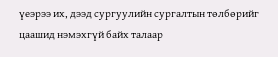үеэрээ их, дээд сургуулийн сургалтын төлбөрийг цаашид нэмэхгүй байх талаар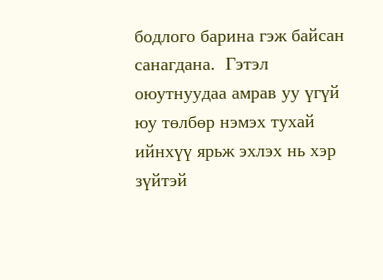бодлого барина гэж байсан санагдана.  Гэтэл оюутнуудаа амрав уу үгүй юу төлбөр нэмэх тухай ийнхүү ярьж эхлэх нь хэр зүйтэй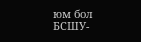юм бол БСШУ-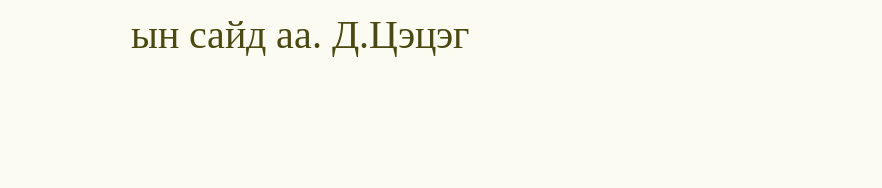ын сайд аа. Д.Цэцэг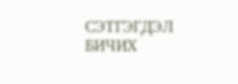СЭТГЭГДЭЛ БИЧИХ